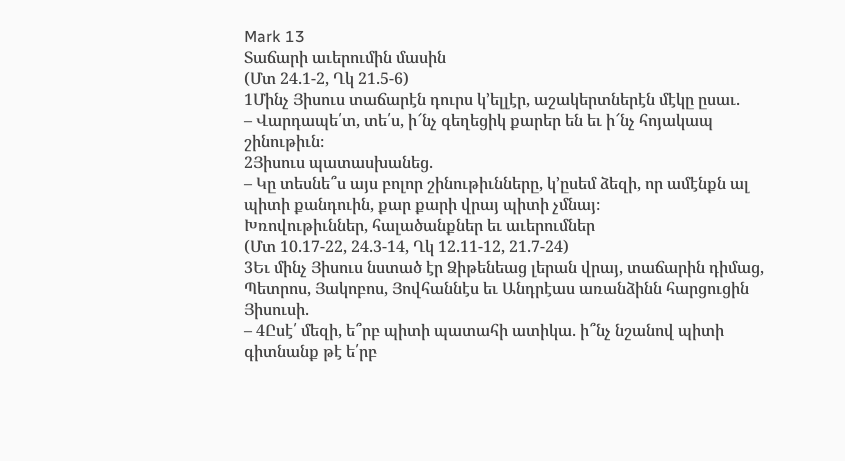Mark 13
Տաճարի աւերումին մասին
(Մտ 24.1-2, Ղկ 21.5-6)
1Մինչ Յիսուս տաճարէն դուրս կ՚ելլէր, աշակերտներէն մէկը ըսաւ.
– Վարդապե՛տ, տե՛ս, ի՜նչ գեղեցիկ քարեր են եւ ի՜նչ հոյակապ շինութիւն։
2Յիսուս պատասխանեց.
– Կը տեսնե՞ս այս բոլոր շինութիւնները, կ՚ըսեմ ձեզի, որ ամէնքն ալ պիտի քանդուին, քար քարի վրայ պիտի չմնայ։
Խռովութիւններ, հալածանքներ եւ աւերումներ
(Մտ 10.17-22, 24.3-14, Ղկ 12.11-12, 21.7-24)
3Եւ մինչ Յիսուս նստած էր Ձիթենեաց լերան վրայ, տաճարին դիմաց, Պետրոս, Յակոբոս, Յովհաննէս եւ Անդրէաս առանձինն հարցուցին Յիսուսի.
– 4Ըսէ՛ մեզի, ե՞րբ պիտի պատահի ատիկա. ի՞նչ նշանով պիտի գիտնանք թէ ե՛րբ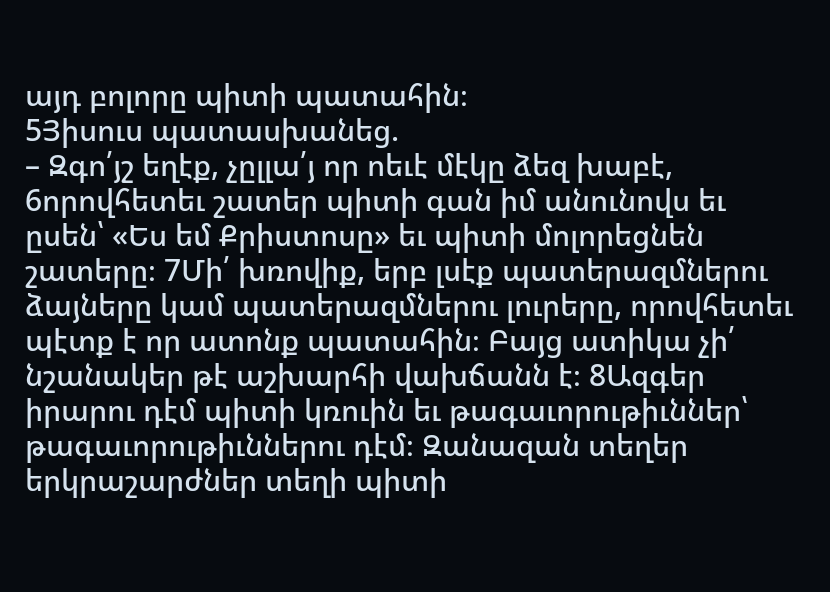այդ բոլորը պիտի պատահին։
5Յիսուս պատասխանեց.
– Զգո՛յշ եղէք, չըլլա՛յ որ ոեւէ մէկը ձեզ խաբէ, 6որովհետեւ շատեր պիտի գան իմ անունովս եւ ըսեն՝ «Ես եմ Քրիստոսը» եւ պիտի մոլորեցնեն շատերը։ 7Մի՛ խռովիք, երբ լսէք պատերազմներու ձայները կամ պատերազմներու լուրերը, որովհետեւ պէտք է որ ատոնք պատահին։ Բայց ատիկա չի՛ նշանակեր թէ աշխարհի վախճանն է։ 8Ազգեր իրարու դէմ պիտի կռուին եւ թագաւորութիւններ՝ թագաւորութիւններու դէմ։ Զանազան տեղեր երկրաշարժներ տեղի պիտի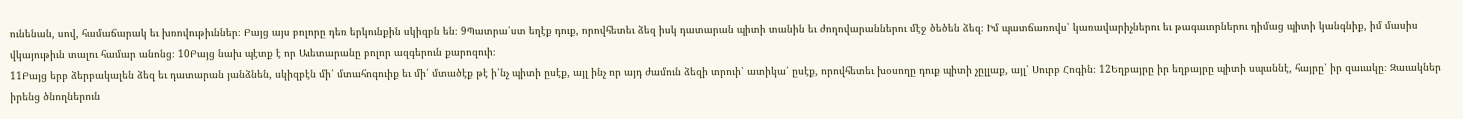ունենան, սով, համաճարակ եւ խռովութիւններ։ Բայց այս բոլորը դեռ երկունքին սկիզբն են։ 9Պատրա՛ստ եղէք դուք, որովհետեւ ձեզ իսկ դատարան պիտի տանին եւ ժողովարաններու մէջ ծեծեն ձեզ։ Իմ պատճառովս՝ կառավարիչներու եւ թագաւորներու դիմաց պիտի կանգնիք, իմ մասիս վկայութիւն տալու համար անոնց։ 10Բայց նախ պէտք է որ Աւետարանը բոլոր ազգերուն քարոզուի։
11Բայց երբ ձերբակալեն ձեզ եւ դատարան յանձնեն, սկիզբէն մի՛ մտահոգուիք եւ մի՛ մտածէք թէ ի՛նչ պիտի ըսէք, այլ ինչ որ այդ ժամուն ձեզի տրուի՝ ատիկա՛ ըսէք, որովհետեւ խօսողը դուք պիտի չըլլաք, այլ՝ Սուրբ Հոգին։ 12Եղբայրը իր եղբայրը պիտի սպաննէ, հայրը՝ իր զաւակը։ Զաւակներ իրենց ծնողներուն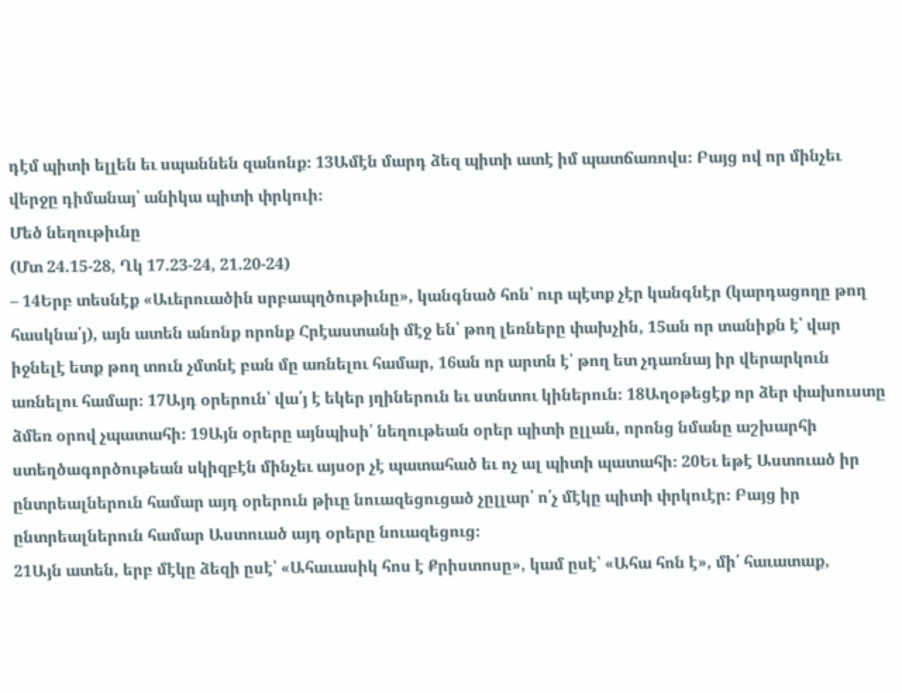դէմ պիտի ելլեն եւ սպաննեն զանոնք։ 13Ամէն մարդ ձեզ պիտի ատէ իմ պատճառովս։ Բայց ով որ մինչեւ վերջը դիմանայ՝ անիկա պիտի փրկուի։
Մեծ նեղութիւնը
(Մտ 24.15-28, Ղկ 17.23-24, 21.20-24)
– 14Երբ տեսնէք «Աւերուածին սրբապղծութիւնը», կանգնած հոն՝ ուր պէտք չէր կանգնէր (կարդացողը թող հասկնա՛յ), այն ատեն անոնք որոնք Հրէաստանի մէջ են՝ թող լեռները փախչին, 15ան որ տանիքն է՝ վար իջնելէ ետք թող տուն չմտնէ բան մը առնելու համար, 16ան որ արտն է՝ թող ետ չդառնայ իր վերարկուն առնելու համար։ 17Այդ օրերուն՝ վա՛յ է եկեր յղիներուն եւ ստնտու կիներուն։ 18Աղօթեցէք որ ձեր փախուստը ձմեռ օրով չպատահի։ 19Այն օրերը այնպիսի՛ նեղութեան օրեր պիտի ըլլան, որոնց նմանը աշխարհի ստեղծագործութեան սկիզբէն մինչեւ այսօր չէ պատահած եւ ոչ ալ պիտի պատահի։ 20Եւ եթէ Աստուած իր ընտրեալներուն համար այդ օրերուն թիւը նուազեցուցած չըլլար՝ ո՛չ մէկը պիտի փրկուէր։ Բայց իր ընտրեալներուն համար Աստուած այդ օրերը նուազեցուց։
21Այն ատեն, երբ մէկը ձեզի ըսէ՝ «Ահաւասիկ հոս է Քրիստոսը», կամ ըսէ՝ «Ահա հոն է», մի՛ հաւատաք,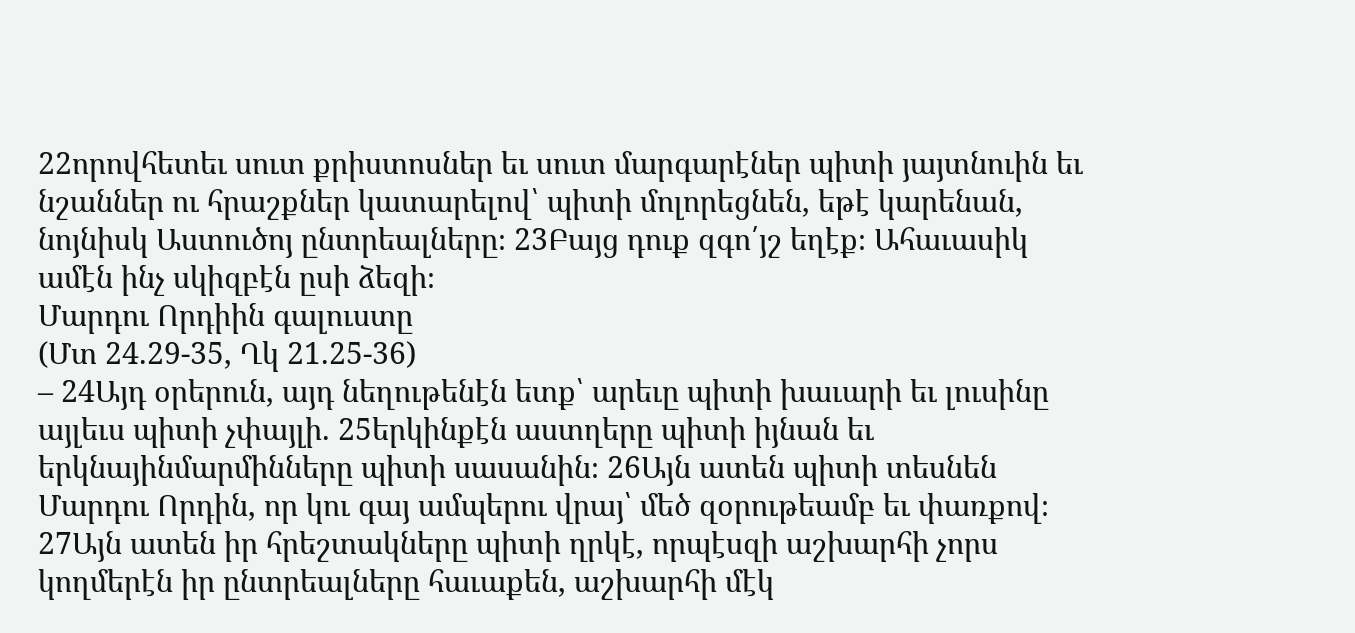22որովհետեւ սուտ քրիստոսներ եւ սուտ մարգարէներ պիտի յայտնուին եւ նշաններ ու հրաշքներ կատարելով՝ պիտի մոլորեցնեն, եթէ կարենան, նոյնիսկ Աստուծոյ ընտրեալները։ 23Բայց դուք զգո՛յշ եղէք։ Ահաւասիկ ամէն ինչ սկիզբէն ըսի ձեզի։
Մարդու Որդիին գալուստը
(Մտ 24.29-35, Ղկ 21.25-36)
– 24Այդ օրերուն, այդ նեղութենէն ետք՝ արեւը պիտի խաւարի եւ լուսինը այլեւս պիտի չփայլի. 25երկինքէն աստղերը պիտի իյնան եւ երկնայինմարմինները պիտի սասանին։ 26Այն ատեն պիտի տեսնեն Մարդու Որդին, որ կու գայ ամպերու վրայ՝ մեծ զօրութեամբ եւ փառքով։ 27Այն ատեն իր հրեշտակները պիտի ղրկէ, որպէսզի աշխարհի չորս կողմերէն իր ընտրեալները հաւաքեն, աշխարհի մէկ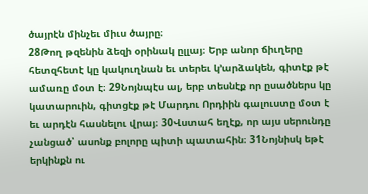ծայրէն մինչեւ միւս ծայրը։
28Թող թզենին ձեզի օրինակ ըլլայ։ Երբ անոր ճիւղերը հետզհետէ կը կակուղնան եւ տերեւ կ՚արձակեն, գիտէք թէ ամառը մօտ է։ 29Նոյնպէս ալ, երբ տեսնէք որ ըսածներս կը կատարուին, գիտցէք թէ Մարդու Որդիին գալուստը մօտ է եւ արդէն հասնելու վրայ։ 30Վստահ եղէք, որ այս սերունդը չանցած՝ ասոնք բոլորը պիտի պատահին։ 31Նոյնիսկ եթէ երկինքն ու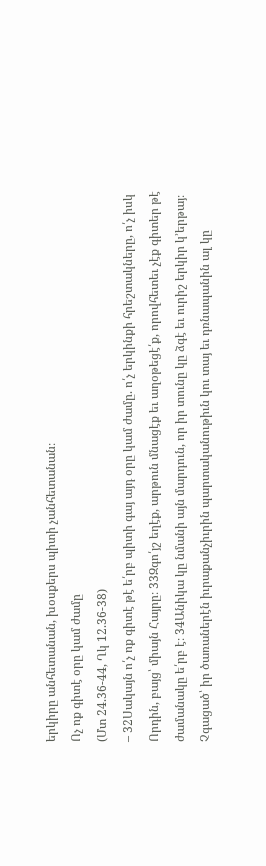երկիրը անհետանան, խօսքերս պիտի չանհետանան։
Ոչ ոք գիտէ օրը կամ ժամը
(Մտ 24.36-44, Ղկ 12.36-38)
– 32Սակայն ո՛չ ոք գիտէ թէ ե՛րբ պիտի գայ այդ օրը կամ ժամը. ո՛չ երկինքի հրեշտակները, ո՛չ իսկ Որդին, բայց՝ միայն Հայրը։ 33Զգո՛յշ եղէք, արթուն մնացէք եւ աղօթեցէ՛ք, որովհետեւ չէք գիտեր թէ ժամանակը ե՛րբ է։ 34Անիկա կը նմանի այն մարդուն, որ իր տունը կը ձգէ եւ ուրիշ երկիր կ՚երթայ։ Չգացած՝ իր ծառաներէն իւրաքանչիւրին պարտականութիւն կու տայ եւ դռնապանին ալ կը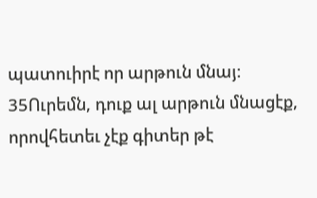պատուիրէ որ արթուն մնայ։ 35Ուրեմն, դուք ալ արթուն մնացէք, որովհետեւ չէք գիտեր թէ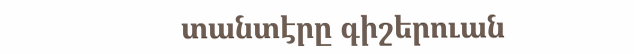տանտէրը գիշերուան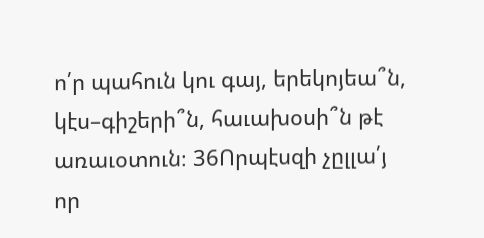ո՛ր պահուն կու գայ, երեկոյեա՞ն, կէս–գիշերի՞ն, հաւախօսի՞ն թէ առաւօտուն։ 36Որպէսզի չըլլա՛յ որ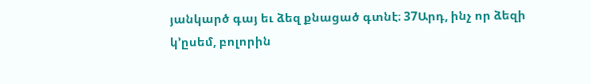յանկարծ գայ եւ ձեզ քնացած գտնէ։ 37Արդ, ինչ որ ձեզի կ՚ըսեմ, բոլորին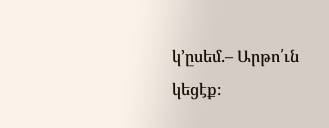կ՚ըսեմ.– Արթո՛ւն կեցէք։